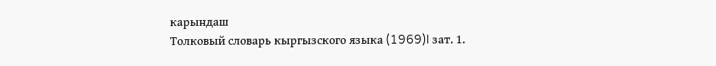карындаш
Толковый словарь кыргызского языка (1969)I зат. 1.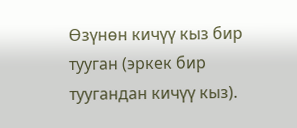Өзүнөн кичүү кыз бир тууган (эркек бир туугандан кичүү кыз).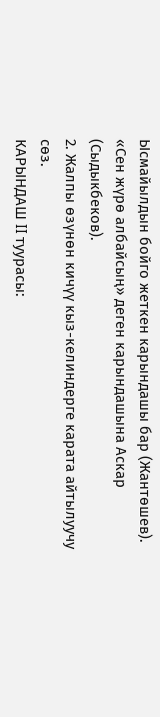Ысмайылдын бойго жеткен карындашы бар (Жантөшев). «Сен жүрө албайсың» деген карындашына Аскар (Сыдыкбеков).
2. Жалпы өзүнөн кичүү кыз-келиндерге карата айтылуучу сөз.
КАРЫНДАШ II туурасы: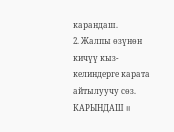карандаш.
2. Жалпы өзүнөн кичүү кыз-келиндерге карата айтылуучу сөз.
КАРЫНДАШ II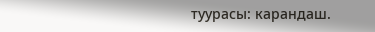туурасы: карандаш.